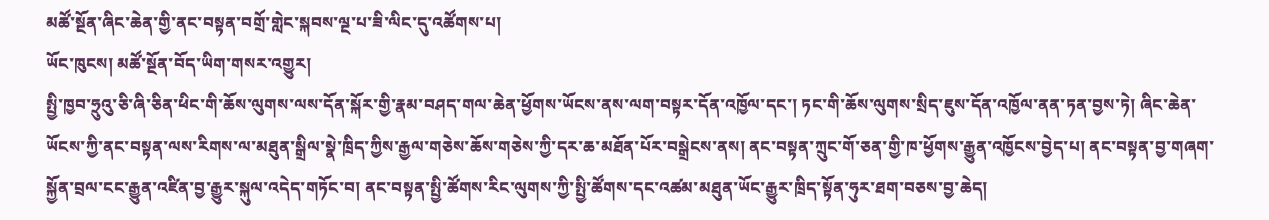མཚོ་སྔོན་ཞིང་ཆེན་གྱི་ནང་བསྟན་བགྲོ་གླེང་སྐབས་ལྔ་པ་ཟི་ལིང་དུ་འཚོགས་པ།
ཡོང་ཁུངས། མཚོ་སྔོན་བོད་ཡིག་གསར་འགྱུར།
སྤྱི་ཁྱབ་ཧྲུའུ་ཅི་ཞི་ཅིན་ཕིང་གི་ཆོས་ལུགས་ལས་དོན་སྐོར་གྱི་རྣམ་བཤད་གལ་ཆེན་ཕྱོགས་ཡོངས་ནས་ལག་བསྟར་དོན་འཁྱོལ་དང་། ཏང་གི་ཆོས་ལུགས་སྲིད་ཇུས་དོན་འཁྱོལ་ནན་ཏན་བྱས་ཏེ། ཞིང་ཆེན་ཡོངས་ཀྱི་ནང་བསྟན་ལས་རིགས་ལ་མཐུན་སྒྲིལ་སྣེ་ཁྲིད་ཀྱིས་རྒྱལ་གཅེས་ཆོས་གཅེས་ཀྱི་དར་ཆ་མཐོན་པོར་བསྒྲེངས་ནས། ནང་བསྟན་ཀྲུང་གོ་ཅན་གྱི་ཁ་ཕྱོགས་རྒྱུན་འཁྱོངས་བྱེད་པ། ནང་བསྟན་བྱ་གཞག་སྐྱོན་བྲལ་ངང་རྒྱུན་འཛིན་བྱ་རྒྱུར་སྐུལ་འདེད་གཏོང་བ། ནང་བསྟན་སྤྱི་ཚོགས་རིང་ལུགས་ཀྱི་སྤྱི་ཚོགས་དང་འཚམ་མཐུན་ཡོང་རྒྱུར་ཁྲིད་སྟོན་ཧུར་ཐག་བཅས་བྱ་ཆེད།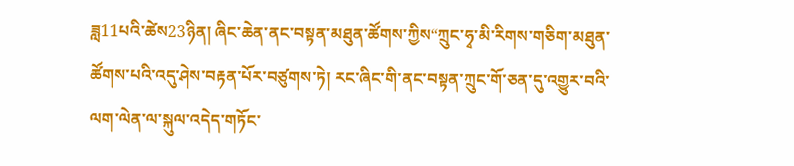ཟླ11པའི་ཚེས23ཉིན། ཞིང་ཆེན་ནང་བསྟན་མཐུན་ཚོགས་ཀྱིས“ཀྲུང་ཧྭ་མི་རིགས་གཅིག་མཐུན་ཚོགས་པའི་འདུ་ཤེས་བརྟན་པོར་བཙུགས་ཏེ། རང་ཞིང་གི་ནང་བསྟན་ཀྲུང་གོ་ཅན་དུ་འགྱུར་བའི་ལག་ལེན་ལ་སྐུལ་འདེད་གཏོང་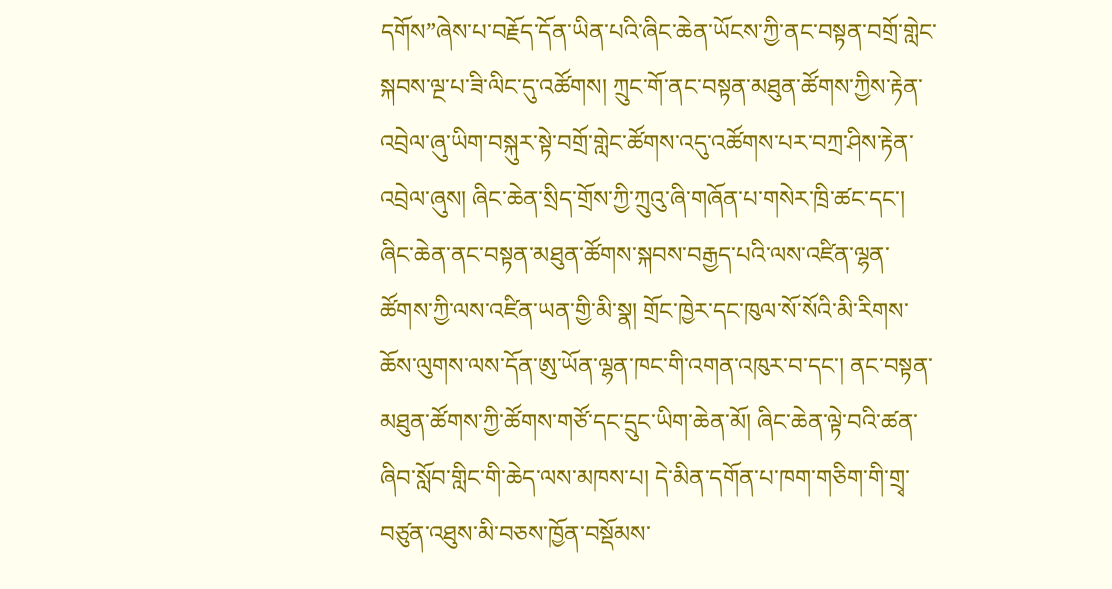དགོས”ཞེས་པ་བརྗོད་དོན་ཡིན་པའི་ཞིང་ཆེན་ཡོངས་ཀྱི་ནང་བསྟན་བགྲོ་གླེང་སྐབས་ལྔ་པ་ཟི་ལིང་དུ་འཚོགས། ཀྲུང་གོ་ནང་བསྟན་མཐུན་ཚོགས་ཀྱིས་རྟེན་འབྲེལ་ཞུ་ཡིག་བསྐུར་སྟེ་བགྲོ་གླེང་ཚོགས་འདུ་འཚོགས་པར་བཀྲ་ཤིས་རྟེན་འབྲེལ་ཞུས། ཞིང་ཆེན་སྲིད་གྲོས་ཀྱི་ཀྲུའུ་ཞི་གཞོན་པ་གསེར་ཁྲི་ཚང་དང་། ཞིང་ཆེན་ནང་བསྟན་མཐུན་ཚོགས་སྐབས་བརྒྱད་པའི་ལས་འཛིན་ལྷན་ཚོགས་ཀྱི་ལས་འཛིན་ཡན་གྱི་མི་སྣ། གྲོང་ཁྱེར་དང་ཁུལ་སོ་སོའི་མི་རིགས་ཆོས་ལུགས་ལས་དོན་ཨུ་ཡོན་ལྷན་ཁང་གི་འགན་འཁུར་བ་དང་། ནང་བསྟན་མཐུན་ཚོགས་ཀྱི་ཚོགས་གཙོ་དང་དྲུང་ཡིག་ཆེན་མོ། ཞིང་ཆེན་ལྟེ་བའི་ཚན་ཞིབ་སློབ་གླིང་གི་ཆེད་ལས་མཁས་པ། དེ་མིན་དགོན་པ་ཁག་གཅིག་གི་གྲྭ་བཙུན་འཐུས་མི་བཅས་ཁྱོན་བསྡོམས་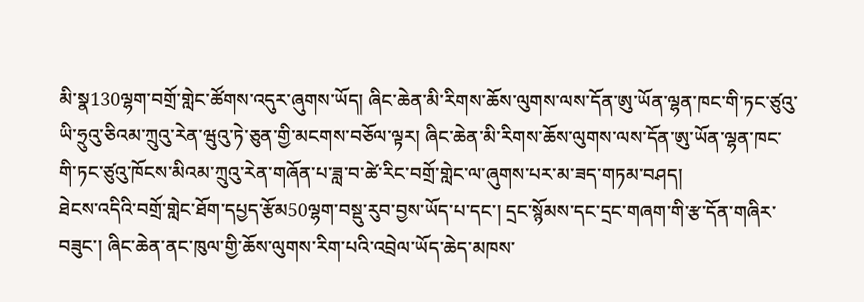མི་སྣ130ལྷག་བགྲོ་གླེང་ཚོགས་འདུར་ཞུགས་ཡོད། ཞིང་ཆེན་མི་རིགས་ཆོས་ལུགས་ལས་དོན་ཨུ་ཡོན་ལྷན་ཁང་གི་ཏང་ཙུའུ་ཡི་ཧྲུའུ་ཅིའམ་ཀྲུའུ་རེན་ཝུའུ་ཏེ་ཅུན་གྱི་མངགས་བཅོལ་ལྟར། ཞིང་ཆེན་མི་རིགས་ཆོས་ལུགས་ལས་དོན་ཨུ་ཡོན་ལྷན་ཁང་གི་ཏང་ཙུའུ་ཁོངས་མིའམ་ཀྲུའུ་རེན་གཞོན་པ་ཟླ་བ་ཚེ་རིང་བགྲོ་གླེང་ལ་ཞུགས་པར་མ་ཟད་གཏམ་བཤད།
ཐེངས་འདིའི་བགྲོ་གླེང་ཐོག་དཔྱད་རྩོམ50ལྷག་བསྡུ་རུབ་བྱས་ཡོད་པ་དང་། དྲང་སྙོམས་དང་དྲང་གཞག་གི་རྩ་དོན་གཞིར་བཟུང་། ཞིང་ཆེན་ནང་ཁུལ་གྱི་ཆོས་ལུགས་རིག་པའི་འབྲེལ་ཡོད་ཆེད་མཁས་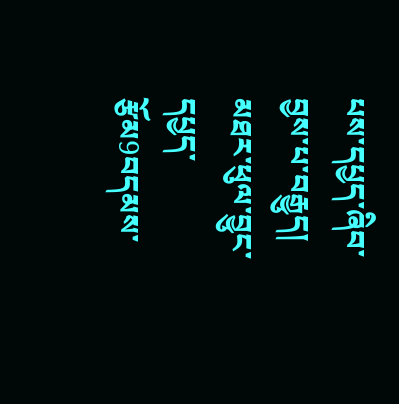པས་དཔྱད་ཞིབ་བྱས་པ་བརྒྱུད། མཐར་ཕུལ་བྱུང་དཔྱད་རྩོམ9བདམས་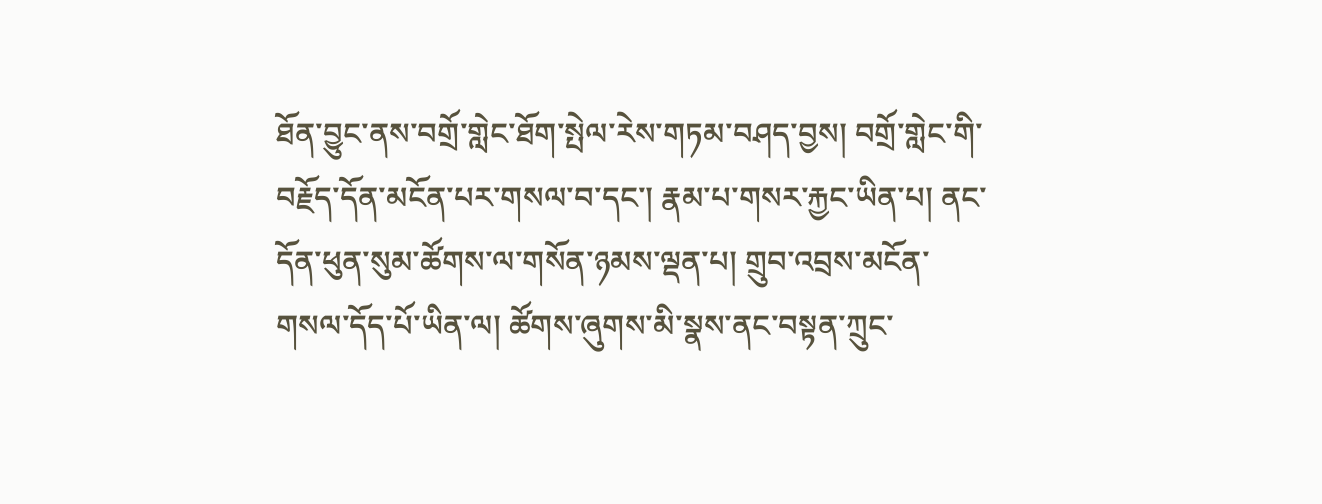ཐོན་བྱུང་ནས་བགྲོ་གླེང་ཐོག་སྤེལ་རེས་གཏམ་བཤད་བྱས། བགྲོ་གླེང་གི་བརྗོད་དོན་མངོན་པར་གསལ་བ་དང་། རྣམ་པ་གསར་རྐྱང་ཡིན་པ། ནང་དོན་ཕུན་སུམ་ཚོགས་ལ་གསོན་ཉམས་ལྡན་པ། གྲུབ་འབྲས་མངོན་གསལ་དོད་པོ་ཡིན་ལ། ཚོགས་ཞུགས་མི་སྣས་ནང་བསྟན་ཀྲུང་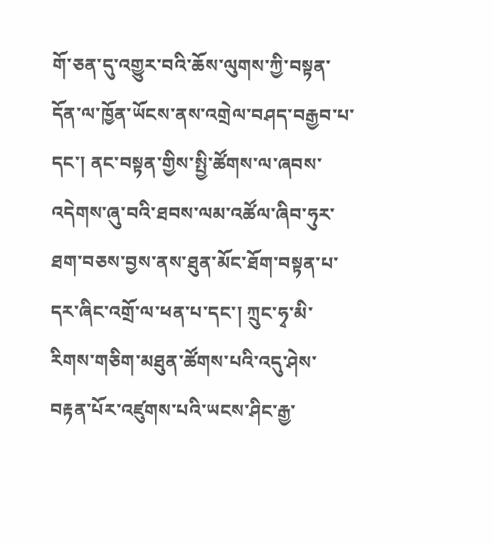གོ་ཅན་དུ་འགྱུར་བའི་ཆོས་ལུགས་ཀྱི་བསྟན་དོན་ལ་ཁྱོན་ཡོངས་ནས་འགྲེལ་བཤད་བརྒྱབ་པ་དང་། ནང་བསྟན་གྱིས་སྤྱི་ཚོགས་ལ་ཞབས་འདེགས་ཞུ་བའི་ཐབས་ལམ་འཚོལ་ཞིབ་ཧུར་ཐག་བཅས་བྱས་ནས་ཐུན་མོང་ཐོག་བསྟན་པ་དར་ཞིང་འགྲོ་ལ་ཕན་པ་དང་། ཀྲུང་ཧྭ་མི་རིགས་གཅིག་མཐུན་ཚོགས་པའི་འདུ་ཤེས་བརྟན་པོར་འཛུགས་པའི་ཡངས་ཤིང་རྒྱ་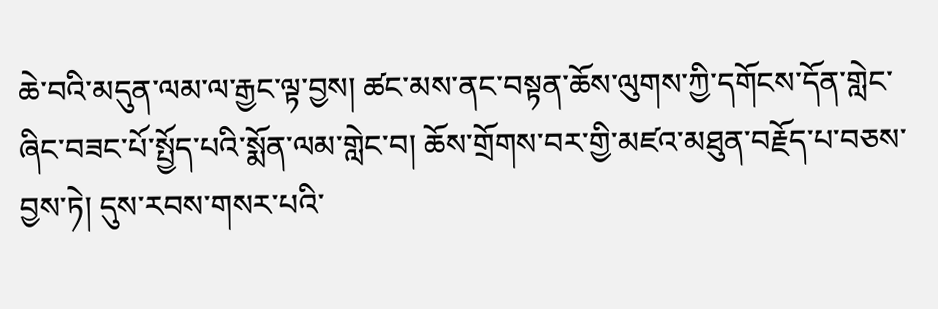ཆེ་བའི་མདུན་ལམ་ལ་རྒྱང་ལྟ་བྱས། ཚང་མས་ནང་བསྟན་ཆོས་ལུགས་ཀྱི་དགོངས་དོན་གླེང་ཞིང་བཟང་པོ་སྤྱོད་པའི་སྨོན་ལམ་གླེང་བ། ཆོས་གྲོགས་བར་གྱི་མཛའ་མཐུན་བརྗོད་པ་བཅས་བྱས་ཏེ། དུས་རབས་གསར་པའི་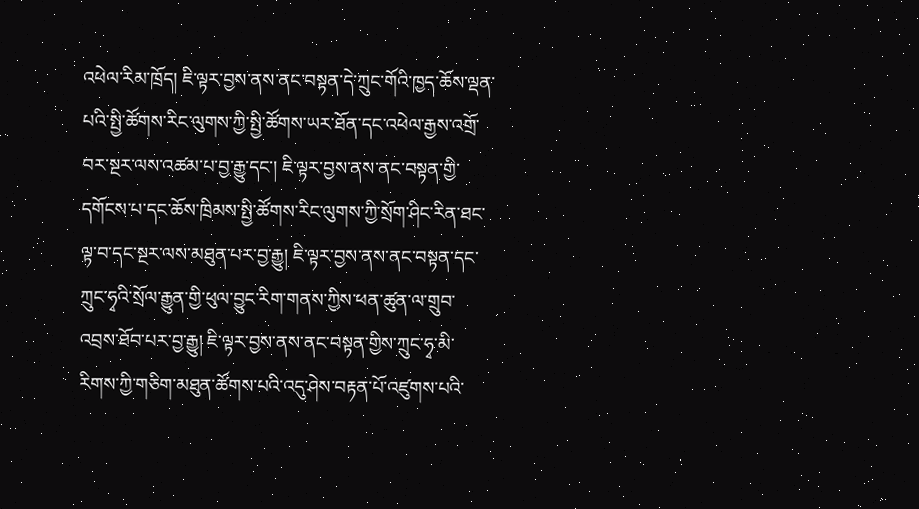འཕེལ་རིམ་ཁྲོད། ཇི་ལྟར་བྱས་ནས་ནང་བསྟན་དེ་ཀྲུང་གོའི་ཁྱད་ཆོས་ལྡན་པའི་སྤྱི་ཚོགས་རིང་ལུགས་ཀྱི་སྤྱི་ཚོགས་ཡར་ཐོན་དང་འཕེལ་རྒྱས་འགྲོ་བར་སྔར་ལས་འཚམ་པ་བྱ་རྒྱུ་དང་། ཇི་ལྟར་བྱས་ནས་ནང་བསྟན་གྱི་དགོངས་པ་དང་ཆོས་ཁྲིམས་སྤྱི་ཚོགས་རིང་ལུགས་ཀྱི་སྲོག་ཤིང་རིན་ཐང་ལྟ་བ་དང་སྔར་ལས་མཐུན་པར་བྱ་རྒྱུ། ཇི་ལྟར་བྱས་ནས་ནང་བསྟན་དང་ཀྲུང་ཧྭའི་སྲོལ་རྒྱུན་གྱི་ཕུལ་བྱུང་རིག་གནས་ཀྱིས་ཕན་ཚུན་ལ་གྲུབ་འབྲས་ཐོབ་པར་བྱ་རྒྱུ། ཇི་ལྟར་བྱས་ནས་ནང་བསྟན་གྱིས་ཀྲུང་ཧྭ་མི་རིགས་ཀྱི་གཅིག་མཐུན་ཚོགས་པའི་འདུ་ཤེས་བརྟན་པོ་འཛུགས་པའི་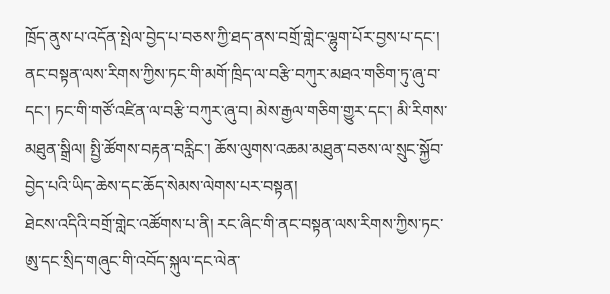ཁྲོད་ནུས་པ་འདོན་སྤེལ་བྱེད་པ་བཅས་ཀྱི་ཐད་ནས་བགྲོ་གླེང་ལྷུག་པོར་བྱས་པ་དང་། ནང་བསྟན་ལས་རིགས་ཀྱིས་ཏང་གི་མགོ་ཁྲིད་ལ་བརྩི་བཀུར་མཐའ་གཅིག་ཏུ་ཞུ་བ་དང་། ཏང་གི་གཙོ་འཛིན་ལ་བརྩི་བཀུར་ཞུ་བ། མེས་རྒྱལ་གཅིག་གྱུར་དང་། མི་རིགས་མཐུན་སྒྲིལ། སྤྱི་ཚོགས་བརྟན་བརླིང་། ཆོས་ལུགས་འཆམ་མཐུན་བཅས་ལ་སྲུང་སྐྱོབ་བྱེད་པའི་ཡིད་ཆེས་དང་ཆོད་སེམས་ལེགས་པར་བསྟན།
ཐེངས་འདིའི་བགྲོ་གླེང་འཚོགས་པ་ནི། རང་ཞིང་གི་ནང་བསྟན་ལས་རིགས་ཀྱིས་ཏང་ཨུ་དང་སྲིད་གཞུང་གི་འབོད་སྐུལ་དང་ལེན་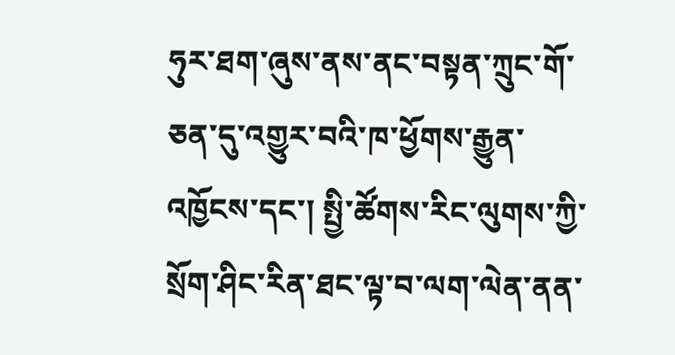ཧུར་ཐག་ཞུས་ནས་ནང་བསྟན་ཀྲུང་གོ་ཅན་དུ་འགྱུར་བའི་ཁ་ཕྱོགས་རྒྱུན་འཁྱོངས་དང་། སྤྱི་ཚོགས་རིང་ལུགས་ཀྱི་སྲོག་ཤིང་རིན་ཐང་ལྟ་བ་ལག་ལེན་ནན་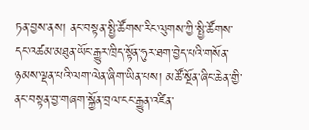ཏན་བྱས་ནས། ནང་བསྟན་སྤྱི་ཚོགས་རིང་ལུགས་ཀྱི་སྤྱི་ཚོགས་དང་འཚམ་མཐུན་ཡོང་རྒྱུར་ཁྲིད་སྟོན་ཧུར་ཐག་བྱེད་པའི་གསོན་ཉམས་ལྡན་པའི་ལག་ལེན་ཞིག་ཡིན་པས། མཚོ་སྔོན་ཞིང་ཆེན་གྱི་ནང་བསྟན་བྱ་གཞག་སྐྱོན་བྲལ་ངང་རྒྱུན་འཛིན་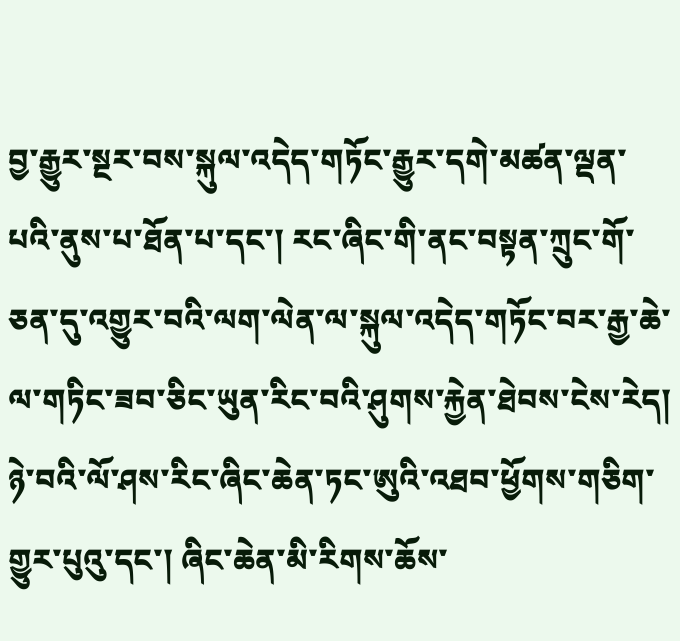བྱ་རྒྱུར་སྔར་བས་སྐུལ་འདེད་གཏོང་རྒྱུར་དགེ་མཚན་ལྡན་པའི་ནུས་པ་ཐོན་པ་དང་། རང་ཞིང་གི་ནང་བསྟན་ཀྲུང་གོ་ཅན་དུ་འགྱུར་བའི་ལག་ལེན་ལ་སྐུལ་འདེད་གཏོང་བར་རྒྱ་ཆེ་ལ་གཏིང་ཟབ་ཅིང་ཡུན་རིང་བའི་ཤུགས་རྐྱེན་ཐེབས་ངེས་རེད།
ཉེ་བའི་ལོ་ཤས་རིང་ཞིང་ཆེན་ཏང་ཨུའི་འཐབ་ཕྱོགས་གཅིག་གྱུར་པུའུ་དང་། ཞིང་ཆེན་མི་རིགས་ཆོས་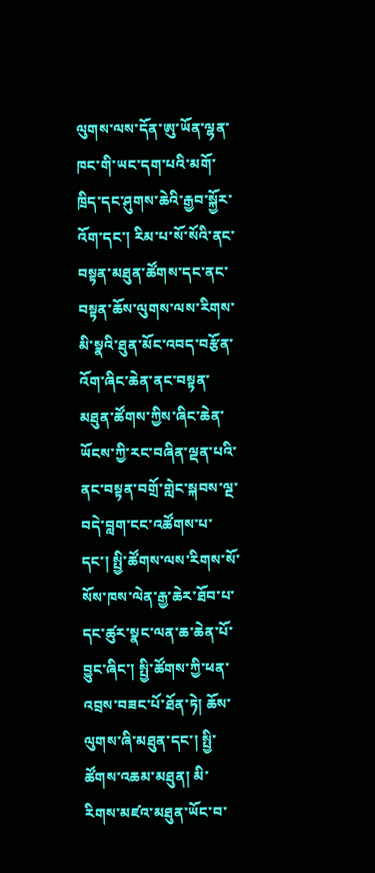ལུགས་ལས་དོན་ཨུ་ཡོན་ལྷན་ཁང་གི་ཡང་དག་པའི་མགོ་ཁྲིད་དང་ཤུགས་ཆེའི་རྒྱབ་སྐྱོར་འོག་དང་། རིམ་པ་སོ་སོའི་ནང་བསྟན་མཐུན་ཚོགས་དང་ནང་བསྟན་ཆོས་ལུགས་ལས་རིགས་མི་སྣའི་ཐུན་མོང་འབད་བརྩོན་འོག་ཞིང་ཆེན་ནང་བསྟན་མཐུན་ཚོགས་ཀྱིས་ཞིང་ཆེན་ཡོངས་ཀྱི་རང་བཞིན་ལྡན་པའི་ནང་བསྟན་བགྲོ་གླེང་སྐབས་ལྔ་བདེ་བླག་ངང་འཚོགས་པ་དང་། སྤྱི་ཚོགས་ལས་རིགས་སོ་སོས་ཁས་ལེན་རྒྱ་ཆེར་ཐོབ་པ་དང་ཚུར་སྣང་ལན་ཆ་ཆེན་པོ་བྱུང་ཞིང་། སྤྱི་ཚོགས་ཀྱི་ཕན་འབྲས་བཟང་པོ་ཐོན་ཏེ། ཆོས་ལུགས་ཞི་མཐུན་དང་། སྤྱི་ཚོགས་འཆམ་མཐུན། མི་རིགས་མཛའ་མཐུན་ཡོང་བ་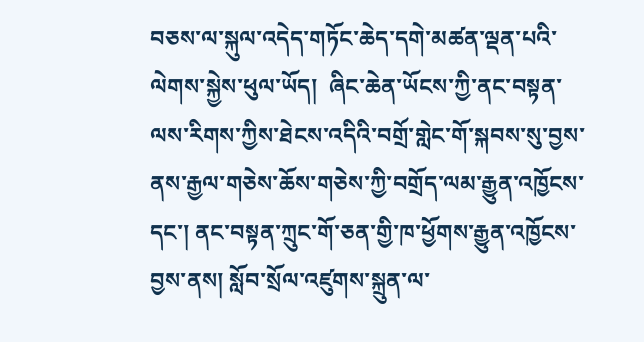བཅས་ལ་སྐུལ་འདེད་གཏོང་ཆེད་དགེ་མཚན་ལྡན་པའི་ལེགས་སྐྱེས་ཕུལ་ཡོད།  ཞིང་ཆེན་ཡོངས་ཀྱི་ནང་བསྟན་ལས་རིགས་ཀྱིས་ཐེངས་འདིའི་བགྲོ་གླེང་གོ་སྐབས་སུ་བྱས་ནས་རྒྱལ་གཅེས་ཆོས་གཅེས་ཀྱི་བགྲོད་ལམ་རྒྱུན་འཁྱོངས་དང་། ནང་བསྟན་ཀྲུང་གོ་ཅན་གྱི་ཁ་ཕྱོགས་རྒྱུན་འཁྱོངས་བྱས་ནས། སློབ་སྲོལ་འཛུགས་སྐྲུན་ལ་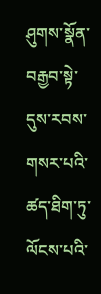ཤུགས་སྣོན་བརྒྱབ་སྟེ་དུས་རབས་གསར་པའི་ཚད་ཐིག་ཏུ་ལོངས་པའི་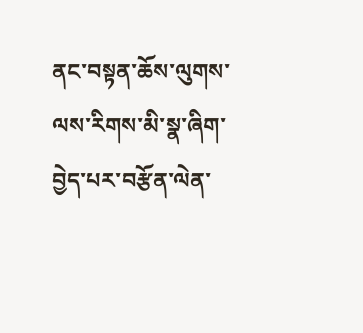ནང་བསྟན་ཆོས་ལུགས་ལས་རིགས་མི་སྣ་ཞིག་བྱེད་པར་བརྩོན་ལེན་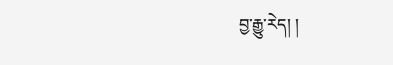བྱ་རྒྱུ་རེད། །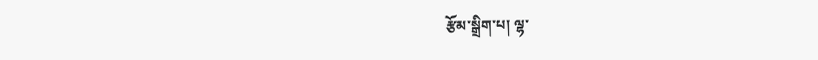རྩོམ་སྒྲིག་པ། ལྷ་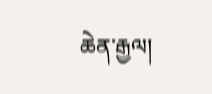ཆེན་རྒྱལ།